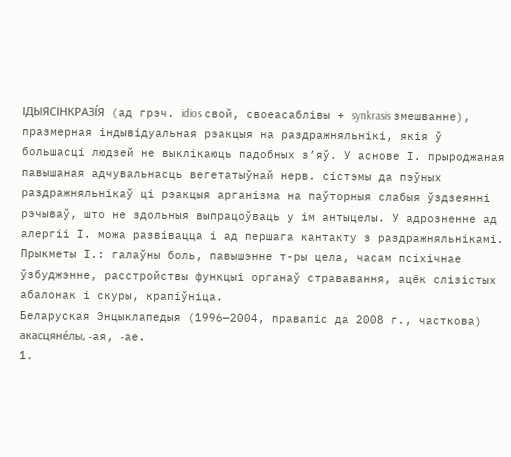ІДЫЯСІНКРАЗІ́Я (ад грэч. idios свой, своеасаблівы + synkrasis змешванне),
празмерная індывідуальная рэакцыя на раздражняльнікі, якія ў большасці людзей не выклікаюць падобных з’яў. У аснове І. прыроджаная павышаная адчувальнасць вегетатыўнай нерв. сістэмы да пэўных раздражняльнікаў ці рэакцыя арганізма на паўторныя слабыя ўздзеянні рэчываў, што не здольныя выпрацоўваць у ім антыцелы. У адрозненне ад алергіі І. можа развівацца і ад першага кантакту з раздражняльнікамі. Прыкметы І.: галаўны боль, павышэнне т-ры цела, часам псіхічнае ўзбуджэнне, расстройствы функцыі органаў стрававання, ацёк слізістых абалонак і скуры, крапіўніца.
Беларуская Энцыклапедыя (1996—2004, правапіс да 2008 г., часткова)
акасцяне́лы, ‑ая, ‑ае.
1.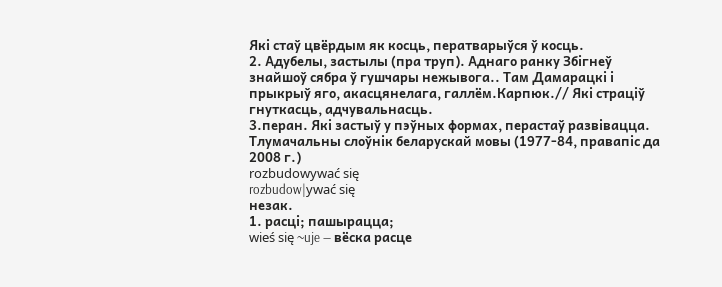Які стаў цвёрдым як косць, ператварыўся ў косць.
2. Адубелы, застылы (пра труп). Аднаго ранку Збігнеў знайшоў сябра ў гушчары нежывога.. Там Дамарацкі і прыкрыў яго, акасцянелага, галлём.Карпюк.// Які страціў гнуткасць, адчувальнасць.
3.перан. Які застыў у пэўных формах, перастаў развівацца.
Тлумачальны слоўнік беларускай мовы (1977-84, правапіс да 2008 г.)
rozbudowywać się
rozbudow|ywać się
незак.
1. расці; пашырацца;
wieś się ~uje — вёска расце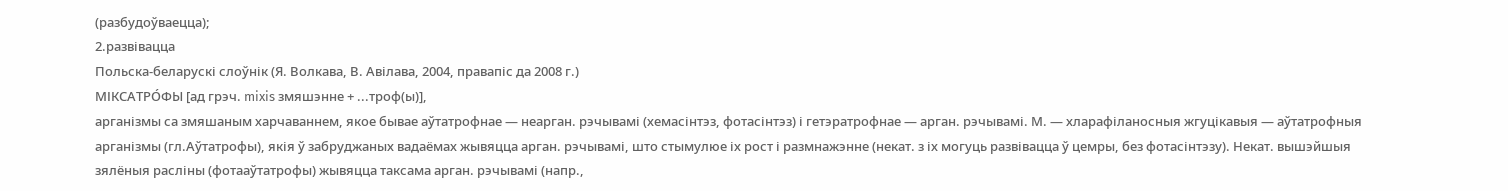(разбудоўваецца);
2.развівацца
Польска-беларускі слоўнік (Я. Волкава, В. Авілава, 2004, правапіс да 2008 г.)
МІКСАТРО́ФЫ [ад грэч. mixis змяшэнне + ...троф(ы)],
арганізмы са змяшаным харчаваннем, якое бывае аўтатрофнае — неарган. рэчывамі (хемасінтэз, фотасінтэз) і гетэратрофнае — арган. рэчывамі. М. — хларафіланосныя жгуцікавыя — аўтатрофныя арганізмы (гл.Аўтатрофы), якія ў забруджаных вадаёмах жывяцца арган. рэчывамі, што стымулюе іх рост і размнажэнне (некат. з іх могуць развівацца ў цемры, без фотасінтэзу). Некат. вышэйшыя зялёныя расліны (фотааўтатрофы) жывяцца таксама арган. рэчывамі (напр.,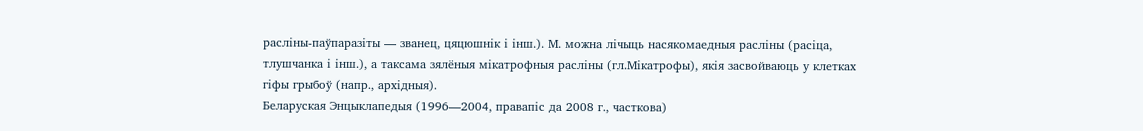расліны-паўпаразіты — званец, цяцюшнік і інш.). М. можна лічыць насякомаедныя расліны (расіца, тлушчанка і інш.), а таксама зялёныя мікатрофныя расліны (гл.Мікатрофы), якія засвойваюць у клетках гіфы грыбоў (напр., архідныя).
Беларуская Энцыклапедыя (1996—2004, правапіс да 2008 г., часткова)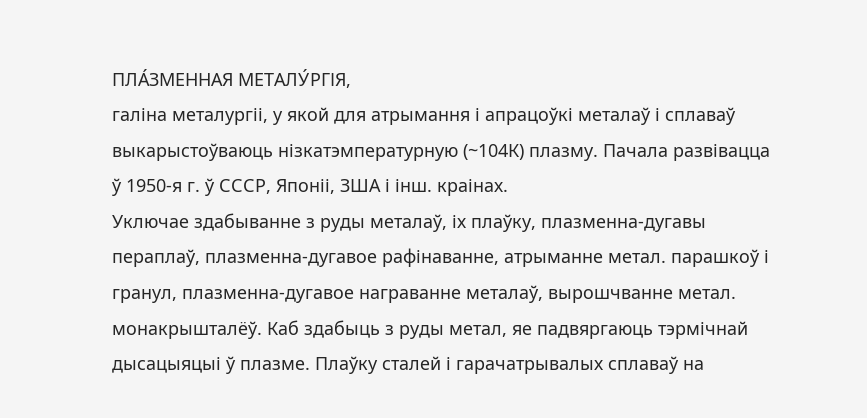ПЛА́ЗМЕННАЯ МЕТАЛУ́РГІЯ,
галіна металургіі, у якой для атрымання і апрацоўкі металаў і сплаваў выкарыстоўваюць нізкатэмпературную (~104К) плазму. Пачала развівацца ў 1950-я г. ў СССР, Японіі, ЗША і інш. краінах.
Уключае здабыванне з руды металаў, іх плаўку, плазменна-дугавы пераплаў, плазменна-дугавое рафінаванне, атрыманне метал. парашкоў і гранул, плазменна-дугавое награванне металаў, вырошчванне метал. монакрышталёў. Каб здабыць з руды метал, яе падвяргаюць тэрмічнай дысацыяцыі ў плазме. Плаўку сталей і гарачатрывалых сплаваў на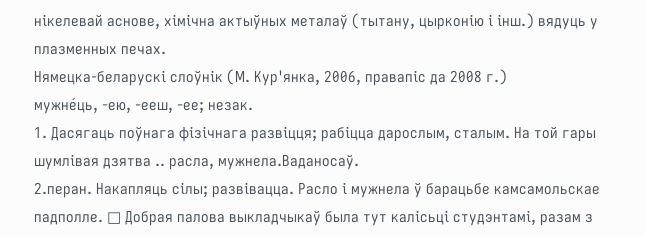нікелевай аснове, хімічна актыўных металаў (тытану, цырконію і інш.) вядуць у плазменных печах.
Нямецка-беларускі слоўнік (М. Кур'янка, 2006, правапіс да 2008 г.)
мужне́ць, ‑ею, ‑ееш, ‑ее; незак.
1. Дасягаць поўнага фізічнага развіцця; рабіцца дарослым, сталым. На той гары шумлівая дзятва .. расла, мужнела.Ваданосаў.
2.перан. Накапляць сілы; развівацца. Расло і мужнела ў барацьбе камсамольскае падполле. □ Добрая палова выкладчыкаў была тут калісьці студэнтамі, разам з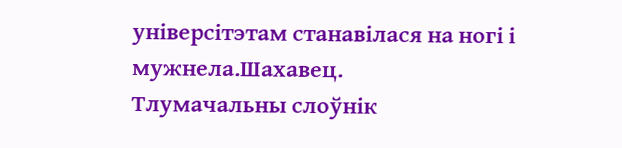універсітэтам станавілася на ногі і мужнела.Шахавец.
Тлумачальны слоўнік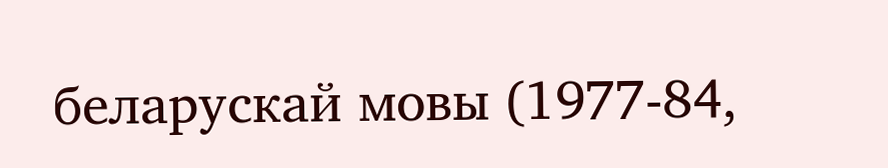беларускай мовы (1977-84,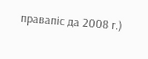правапіс да 2008 г.)